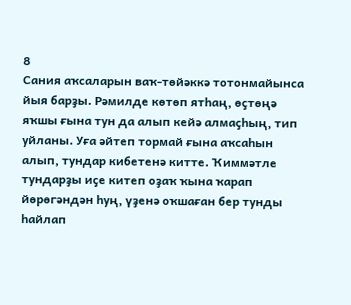8
Сания аҡсаларын ваҡ-төйәккә тотонмайынса йыя барҙы. Рәмилде көтөп ятһаң, өҫтөңә яҡшы ғына тун да алып кейә алмаҫһың, тип уйланы. Уға әйтеп тормай ғына аҡсаһын алып, тундар кибетенә китте. Ҡиммәтле тундарҙы иҫе китеп оҙаҡ ҡына ҡарап йөрөгәндән һуң, үҙенә оҡшаған бер тунды һайлап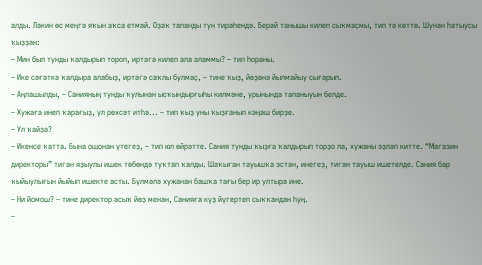алды. Ләкин өс меңгә яҡын аҡса етмәй. Оҙаҡ тапанды тун тирәһендә. Берәй танышы килеп сыҡмаҫмы, тип тә көттө. Шунан һатыусы ҡыҙҙан:
– Мин был тунды ҡалдырып тороп, иртәгә килеп ала аламмы? – тип һораны.
– Ике сәғәткә ҡалдыра алабыҙ, иртәгә саҡлы булмаҫ, – тине ҡыҙ, йөҙөнә йылмайыу сығарып.
– Аңлашылды, – Санияның тунды ҡулынан ысҡындырғыһы килмәне, урынында тапаныуын белде.
– Хужаға инеп ҡарағыҙ, ул рөхсәт итһә... – тип ҡыҙ уны ҡыҙғанып кәңәш бирҙе.
– Ул ҡайҙа?
– Икенсе ҡатта. Бына ошонан үтегеҙ, – тип юл өйрәтте. Сания тунды ҡыҙға ҡалдырып торҙо ла, хужаны эҙләп китте. “Магазин директоры” тигән яҙыулы ишек төбөндә туҡтап ҡалды. Шаҡыған тауышҡа эстән, инегеҙ, тигән тауыш ишетелде. Сания бар ҡыйыулығын йыйып ишекте асты. Бүлмәлә хужанан башҡа тағы бер ир ултыра ине.
– Ни йомош? – тине директор асыҡ йөҙ менән, Санияға күҙ йүгертеп сыҡҡандан һуң.
–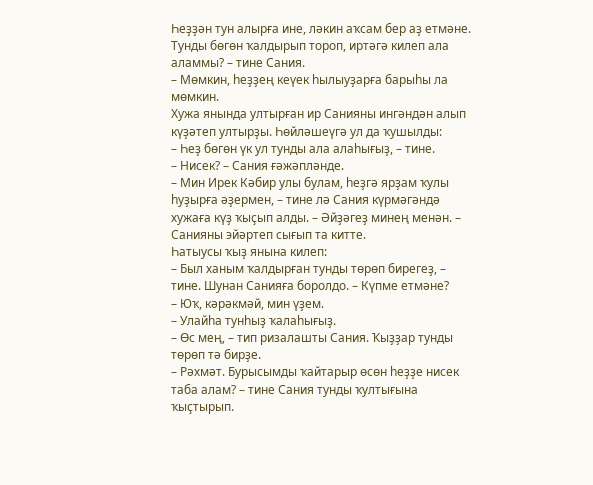Һеҙҙән тун алырға ине, ләкин аҡсам бер аҙ етмәне. Тунды бөгөн ҡалдырып тороп, иртәгә килеп ала аламмы? – тине Сания.
– Мөмкин, һеҙҙең кеүек һылыуҙарға барыһы ла мөмкин.
Хужа янында ултырған ир Санияны ингәндән алып күҙәтеп ултырҙы. Һөйләшеүгә ул да ҡушылды:
– Һеҙ бөгөн үк ул тунды ала алаһығыҙ, – тине.
– Нисек? – Сания ғәжәпләнде.
– Мин Ирек Кәбир улы булам, һеҙгә ярҙам ҡулы һуҙырға әҙермен, – тине лә Сания күрмәгәндә хужаға күҙ ҡыҫып алды. – Әйҙәгеҙ минең менән. – Санияны эйәртеп сығып та китте.
Һатыусы ҡыҙ янына килеп:
– Был ханым ҡалдырған тунды төрөп бирегеҙ, – тине. Шунан Санияға боролдо. – Күпме етмәне?
– Юҡ, кәрәкмәй, мин үҙем.
– Улайһа тунһыҙ ҡалаһығыҙ.
– Өс мең, – тип ризалашты Сания. Ҡыҙҙар тунды төрөп тә бирҙе.
– Рәхмәт. Бурысымды ҡайтарыр өсөн һеҙҙе нисек таба алам? – тине Сания тунды ҡултығына ҡыҫтырып.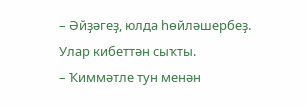– Әйҙәгеҙ, юлда һөйләшербеҙ.
Улар кибеттән сыҡты.
– Ҡиммәтле тун менән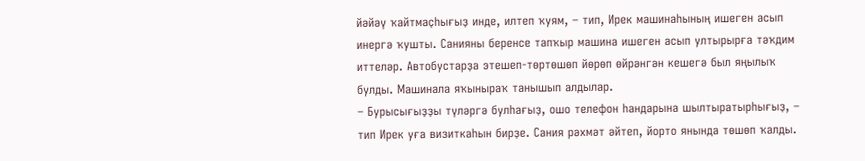йәйәү ҡайтмаҫһығыҙ инде, илтеп ҡуям, – тип, Ирек машинаһының ишеген асып инергә ҡушты. Санияны беренсе тапҡыр машина ишеген асып ултырырға тәҡдим иттеләр. Автобустарҙа этешеп-төртөшөп йөрөп өйрәнгән кешегә был яңылыҡ булды. Машинала яҡыныраҡ танышып алдылар.
– Бурысығыҙҙы түләргә булһағыҙ, ошо телефон һандарына шылтыратырһығыҙ, – тип Ирек уға визиткаһын бирҙе. Сания рәхмәт әйтеп, йорто янында төшөп ҡалды.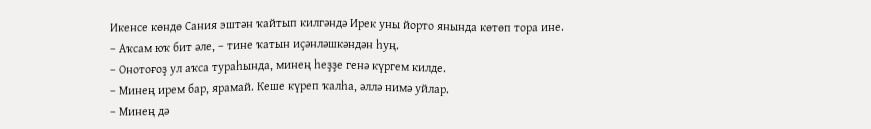Икенсе көндө Сания эштән ҡайтып килгәндә Ирек уны йорто янында көтөп тора ине.
– Аҡсам юҡ бит әле, – тине ҡатын иҫәнләшкәндән һуң.
– Онотоғоҙ ул аҡса тураһында, минең һеҙҙе генә күргем килде.
– Минең ирем бар, ярамай. Кеше күреп ҡалһа, әллә нимә уйлар.
– Минең дә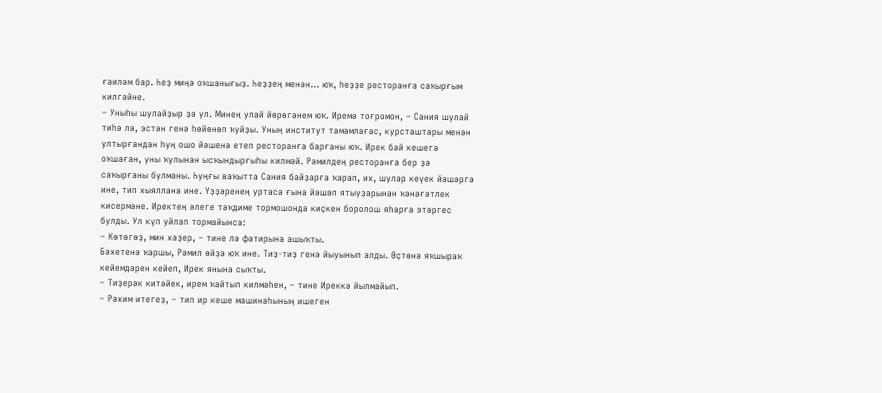ғаиләм бар. Һеҙ миңә оҡшанығыҙ. Һеҙҙең менән... юҡ, һеҙҙе ресторанға саҡырғым килгәйне.
– Уныһы шулайҙыр ҙа ул. Минең улай йөрөгәнем юҡ. Иремә тоғромон, – Сания шулай тиһә лә, эстән генә һөйөнөп ҡуйҙы. Уның институт тамамлағас, курсташтары менән ултырғандан һуң ошо йәшенә етеп ресторанға барғаны юҡ. Ирек бай кешегә оҡшаған, уны ҡулынан ысҡындырғыһы килмәй. Рәмилдең ресторанға бер ҙә саҡырғаны булманы. Һуңғы ваҡытта Сания байҙарға ҡарап, их, шулар кеүек йәшәргә ине, тип хыяллана ине. Үҙҙәренең уртаса ғына йәшәп ятыуҙарынан ҡәнәғәтлек кисермәне. Иректең әлеге тәҡдиме тормошонда киҫкен боролош яһарға этәргес булды. Ул күп уйлап тормайынса:
– Көтөгөҙ, мин хәҙер, – тине лә фатирына ашыҡты.
Бәхетенә ҡаршы, Рәмил өйҙә юҡ ине. Тиҙ-тиҙ генә йыуынып алды. Өҫтөнә яҡшыраҡ кейемдәрен кейеп, Ирек янына сыҡты.
– Тиҙерәк китәйек, ирем ҡайтып килмәһен, – тине Иреккә йылмайып.
– Рәхим итегеҙ, – тип ир кеше машинаһының ишеген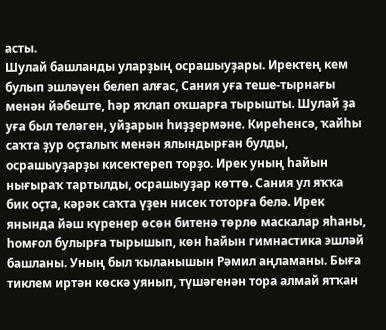асты.
Шулай башланды уларҙың осрашыуҙары. Иректең кем булып эшләүен белеп алғас, Сания уға теше-тырнағы менән йәбеште, һәр яҡлап оҡшарға тырышты. Шулай ҙа уға был теләген, уйҙарын һиҙҙермәне. Киреһенсә, ҡайһы саҡта ҙур оҫталыҡ менән ялындырған булды, осрашыуҙарҙы кисектереп торҙо. Ирек уның һайын нығыраҡ тартылды, осрашыуҙар көттө. Сания ул яҡҡа бик оҫта, кәрәк саҡта үҙен нисек тоторға белә. Ирек янында йәш күренер өсөн битенә төрлө маскалар яһаны, һомғол булырға тырышып, көн һайын гимнастика эшләй башланы. Уның был ҡыланышын Рәмил аңламаны. Быға тиклем иртән көскә уянып, түшәгенән тора алмай ятҡан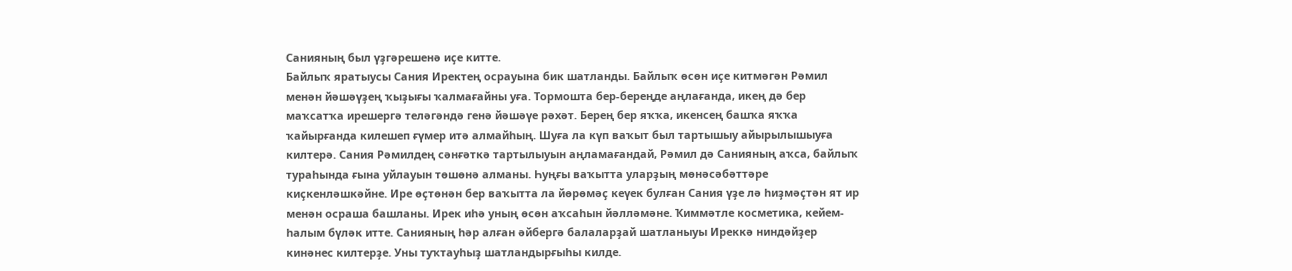Санияның был үҙгәрешенә иҫе китте.
Байлыҡ яратыусы Сания Иректең осрауына бик шатланды. Байлыҡ өсөн иҫе китмәгән Рәмил менән йәшәүҙең ҡыҙығы ҡалмағайны уға. Тормошта бер-береңде аңлағанда, икең дә бер маҡсатҡа ирешергә теләгәндә генә йәшәүе рәхәт. Берең бер яҡҡа, икенсең башҡа яҡҡа ҡайырғанда килешеп ғүмер итә алмайһың. Шуға ла күп ваҡыт был тартышыу айырылышыуға килтерә. Сания Рәмилдең сәнғәткә тартылыуын аңламағандай, Рәмил дә Санияның аҡса, байлыҡ тураһында ғына уйлауын төшөнә алманы. Һуңғы ваҡытта уларҙың мөнәсәбәттәре киҫкенләшкәйне. Ире өҫтөнән бер ваҡытта ла йөрөмәҫ кеүек булған Сания үҙе лә һиҙмәҫтән ят ир менән осраша башланы. Ирек иһә уның өсөн аҡсаһын йәлләмәне. Ҡиммәтле косметика, кейем-һалым бүләк итте. Санияның һәр алған әйбергә балаларҙай шатланыуы Иреккә ниндәйҙер кинәнес килтерҙе. Уны туҡтауһыҙ шатландырғыһы килде.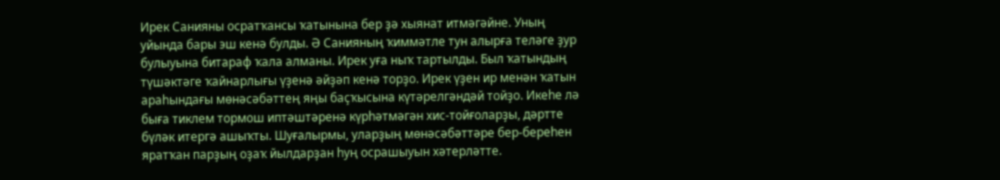Ирек Санияны осратҡансы ҡатынына бер ҙә хыянат итмәгәйне. Уның уйында бары эш кенә булды. Ә Санияның ҡиммәтле тун алырға теләге ҙур булыуына битараф ҡала алманы. Ирек уға ныҡ тартылды. Был ҡатындың түшәктәге ҡайнарлығы үҙенә әйҙәп кенә торҙо. Ирек үҙен ир менән ҡатын араһындағы мөнәсәбәттең яңы баҫҡысына күтәрелгәндәй тойҙо. Икеһе лә быға тиклем тормош иптәштәренә күрһәтмәгән хис-тойғоларҙы, дәртте бүләк итергә ашыҡты. Шуғалырмы, уларҙың мөнәсәбәттәре бер-береһен яратҡан парҙың оҙаҡ йылдарҙан һуң осрашыуын хәтерләтте.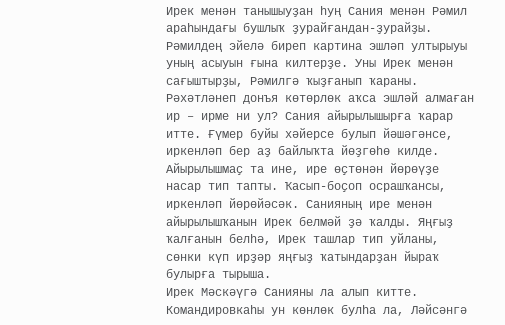Ирек менән танышыуҙан һуң Сания менән Рәмил араһындағы бушлыҡ ҙурайғандан-ҙурайҙы. Рәмилдең эйелә биреп картина эшләп ултырыуы уның асыуын ғына килтерҙе. Уны Ирек менән сағыштырҙы, Рәмилгә ҡыҙғанып ҡараны. Рәхәтләнеп донъя көтөрлөк аҡса эшләй алмаған ир – ирме ни ул? Сания айырылышырға ҡарар итте. Ғүмер буйы хәйерсе булып йәшәгәнсе, иркенләп бер аҙ байлыҡта йөҙгөһө килде. Айырылышмаҫ та ине, ире өҫтөнән йөрөүҙе насар тип тапты. Ҡасып-боҫоп осрашҡансы, иркенләп йөрөйәсәк. Санияның ире менән айырылышҡанын Ирек белмәй ҙә ҡалды. Яңғыҙ ҡалғанын белһә, Ирек ташлар тип уйланы, сөнки күп ирҙәр яңғыҙ ҡатындарҙан йыраҡ булырға тырыша.
Ирек Мәскәүгә Санияны ла алып китте. Командировкаһы ун көнлөк булһа ла, Ләйсәнгә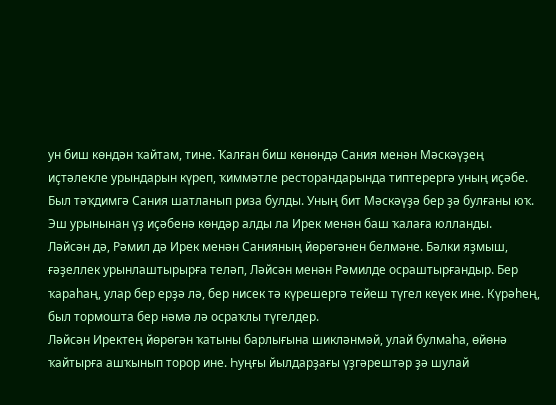ун биш көндән ҡайтам, тине. Ҡалған биш көнөндә Сания менән Мәскәүҙең иҫтәлекле урындарын күреп, ҡиммәтле ресторандарында типтерергә уның иҫәбе. Был тәҡдимгә Сания шатланып риза булды. Уның бит Мәскәүҙә бер ҙә булғаны юҡ. Эш урынынан үҙ иҫәбенә көндәр алды ла Ирек менән баш ҡалаға юлланды.
Ләйсән дә, Рәмил дә Ирек менән Санияның йөрөгәнен белмәне. Бәлки яҙмыш, ғәҙеллек урынлаштырырға теләп, Ләйсән менән Рәмилде осраштырғандыр. Бер ҡараһаң, улар бер ерҙә лә, бер нисек тә күрешергә тейеш түгел кеүек ине. Күрәһең, был тормошта бер нәмә лә осраҡлы түгелдер.
Ләйсән Иректең йөрөгән ҡатыны барлығына шикләнмәй, улай булмаһа, өйөнә ҡайтырға ашҡынып торор ине. Һуңғы йылдарҙағы үҙгәрештәр ҙә шулай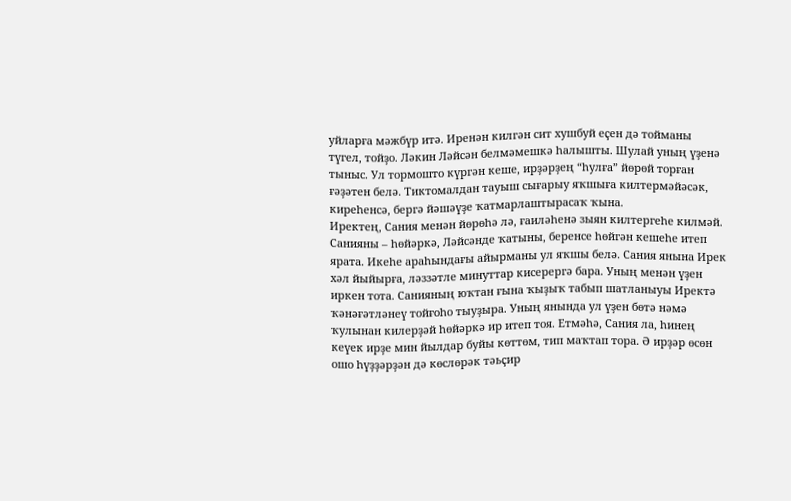уйларға мәжбүр итә. Иренән килгән сит хушбуй еҫен дә тойманы түгел, тойҙо. Ләкин Ләйсән белмәмешкә һалышты. Шулай уның үҙенә тыныс. Ул тормошто күргән кеше, ирҙәрҙең “һулға” йөрөй торған ғәҙәтен белә. Тиктомалдан тауыш сығарыу яҡшыға килтермәйәсәк, киреһенсә, бергә йәшәүҙе ҡатмарлаштырасаҡ ҡына.
Иректең, Сания менән йөрөһә лә, ғаиләһенә зыян килтергеһе килмәй. Санияны – һөйәркә, Ләйсәнде ҡатыны, беренсе һөйгән кешеһе итеп ярата. Икеһе араһындағы айырманы ул яҡшы белә. Сания янына Ирек хәл йыйырға, ләззәтле минуттар кисерергә бара. Уның менән үҙен иркен тота. Санияның юҡтан ғына ҡыҙыҡ табып шатланыуы Иректә ҡәнәғәтләнеү тойғоһо тыуҙыра. Уның янында ул үҙен бөтә нәмә ҡулынан килерҙәй һөйәркә ир итеп тоя. Етмәһә, Сания ла, һинең кеүек ирҙе мин йылдар буйы көттөм, тип маҡтап тора. Ә ирҙәр өсөн ошо һүҙҙәрҙән дә көслөрәк тәьҫир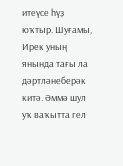итеүсе һүҙ юҡтыр. Шуғамы, Ирек уның янында тағы ла дәртләнеберәк китә. Әммә шул уҡ ваҡытта гел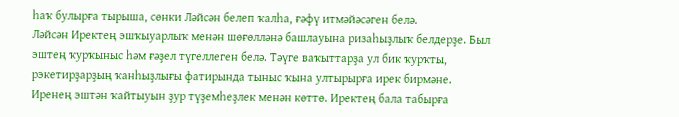һаҡ булырға тырыша, сөнки Ләйсән белеп ҡалһа, ғәфү итмәйәсәген белә.
Ләйсән Иректең эшҡыуарлыҡ менән шөғөлләнә башлауына ризаһыҙлыҡ белдерҙе. Был эштең ҡурҡыныс һәм ғәҙел түгеллеген белә. Тәүге ваҡыттарҙа ул бик ҡурҡты, рэкетирҙарҙың ҡанһыҙлығы фатирында тыныс ҡына ултырырға ирек бирмәне. Иренең эштән ҡайтыуын ҙур түҙемһеҙлек менән көттө. Иректең бала табырға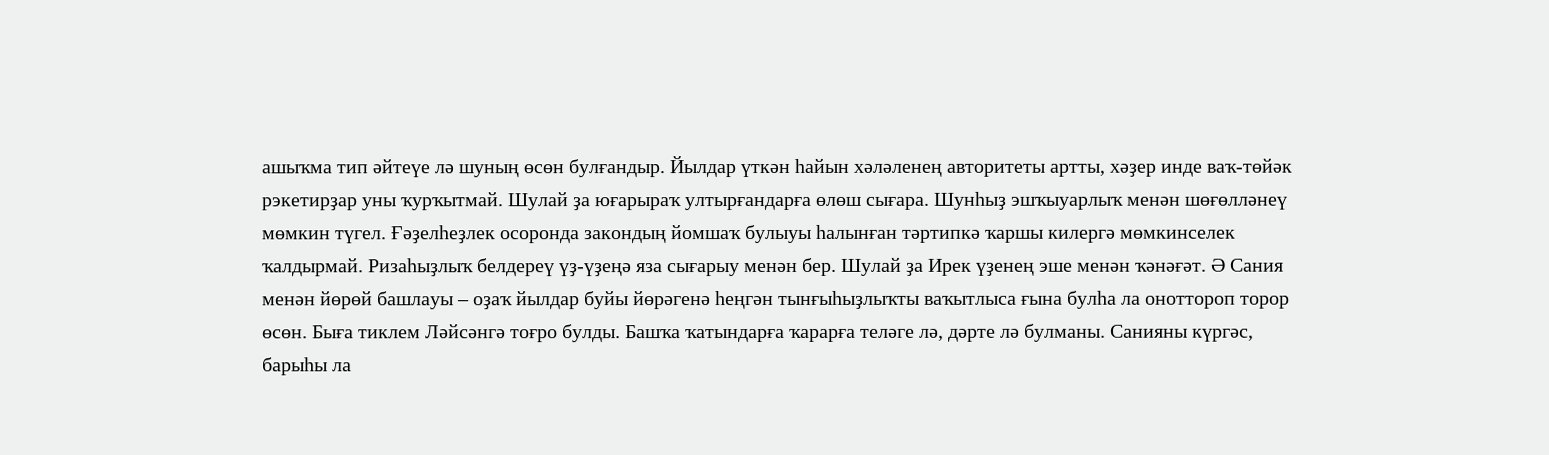ашыҡма тип әйтеүе лә шуның өсөн булғандыр. Йылдар үткән һайын хәләленең авторитеты артты, хәҙер инде ваҡ-төйәк рэкетирҙар уны ҡурҡытмай. Шулай ҙа юғарыраҡ ултырғандарға өлөш сығара. Шунһыҙ эшҡыуарлыҡ менән шөғөлләнеү мөмкин түгел. Ғәҙелһеҙлек осоронда закондың йомшаҡ булыуы һалынған тәртипкә ҡаршы килергә мөмкинселек ҡалдырмай. Ризаһыҙлыҡ белдереү үҙ-үҙеңә яза сығарыу менән бер. Шулай ҙа Ирек үҙенең эше менән ҡәнәғәт. Ә Сания менән йөрөй башлауы – оҙаҡ йылдар буйы йөрәгенә һеңгән тынғыһыҙлыҡты ваҡытлыса ғына булһа ла оноттороп торор өсөн. Быға тиклем Ләйсәнгә тоғро булды. Башҡа ҡатындарға ҡарарға теләге лә, дәрте лә булманы. Санияны күргәс, барыһы ла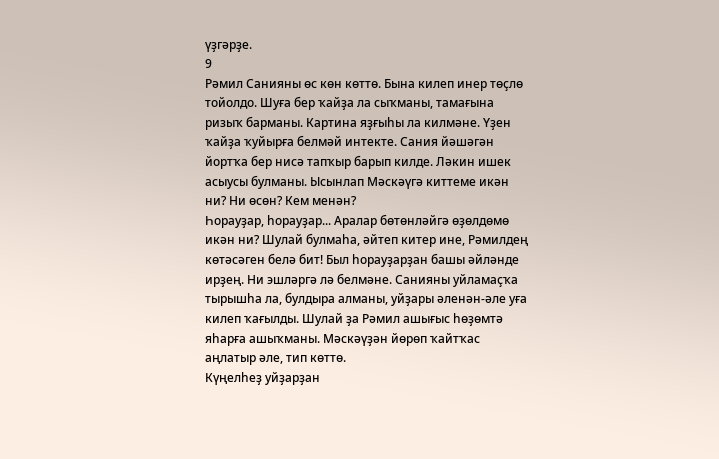үҙгәрҙе.
9
Рәмил Санияны өс көн көттө. Бына килеп инер төҫлө тойолдо. Шуға бер ҡайҙа ла сыҡманы, тамағына ризыҡ барманы. Картина яҙғыһы ла килмәне. Үҙен ҡайҙа ҡуйырға белмәй интекте. Сания йәшәгән йортҡа бер нисә тапҡыр барып килде. Ләкин ишек асыусы булманы. Ысынлап Мәскәүгә киттеме икән ни? Ни өсөн? Кем менән?
Һорауҙар, һорауҙар... Аралар бөтөнләйгә өҙөлдөмө икән ни? Шулай булмаһа, әйтеп китер ине, Рәмилдең көтәсәген белә бит! Был һорауҙарҙан башы әйләнде ирҙең. Ни эшләргә лә белмәне. Санияны уйламаҫҡа тырышһа ла, булдыра алманы, уйҙары әленән-әле уға килеп ҡағылды. Шулай ҙа Рәмил ашығыс һөҙөмтә яһарға ашыҡманы. Мәскәүҙән йөрөп ҡайтҡас аңлатыр әле, тип көттө.
Күңелһеҙ уйҙарҙан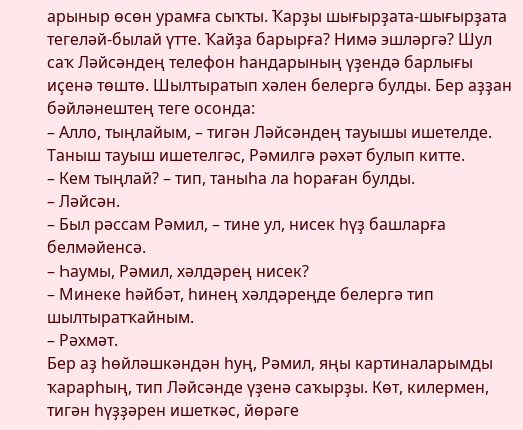арыныр өсөн урамға сыҡты. Ҡарҙы шығырҙата-шығырҙата тегеләй-былай үтте. Ҡайҙа барырға? Нимә эшләргә? Шул саҡ Ләйсәндең телефон һандарының үҙендә барлығы иҫенә төштө. Шылтыратып хәлен белергә булды. Бер аҙҙан бәйләнештең теге осонда:
– Алло, тыңлайым, – тигән Ләйсәндең тауышы ишетелде. Таныш тауыш ишетелгәс, Рәмилгә рәхәт булып китте.
– Кем тыңлай? – тип, таныһа ла һораған булды.
– Ләйсән.
– Был рәссам Рәмил, – тине ул, нисек һүҙ башларға белмәйенсә.
– Һаумы, Рәмил, хәлдәрең нисек?
– Минеке һәйбәт, һинең хәлдәреңде белергә тип шылтыратҡайным.
– Рәхмәт.
Бер аҙ һөйләшкәндән һуң, Рәмил, яңы картиналарымды ҡарарһың, тип Ләйсәнде үҙенә саҡырҙы. Көт, килермен, тигән һүҙҙәрен ишеткәс, йөрәге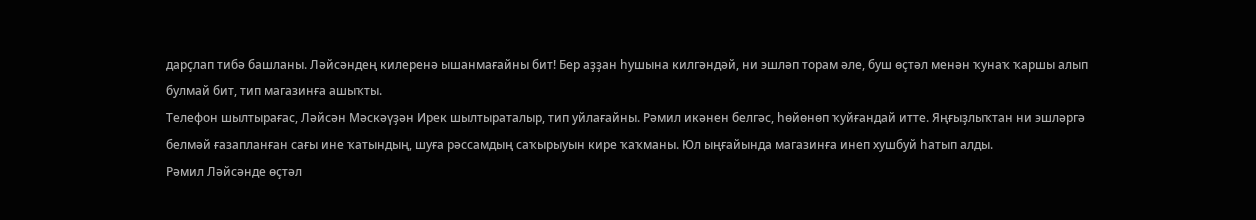дарҫлап тибә башланы. Ләйсәндең килеренә ышанмағайны бит! Бер аҙҙан һушына килгәндәй, ни эшләп торам әле, буш өҫтәл менән ҡунаҡ ҡаршы алып булмай бит, тип магазинға ашыҡты.
Телефон шылтырағас, Ләйсән Мәскәүҙән Ирек шылтыраталыр, тип уйлағайны. Рәмил икәнен белгәс, һөйөнөп ҡуйғандай итте. Яңғыҙлыҡтан ни эшләргә белмәй ғазапланған сағы ине ҡатындың, шуға рәссамдың саҡырыуын кире ҡаҡманы. Юл ыңғайында магазинға инеп хушбуй һатып алды.
Рәмил Ләйсәнде өҫтәл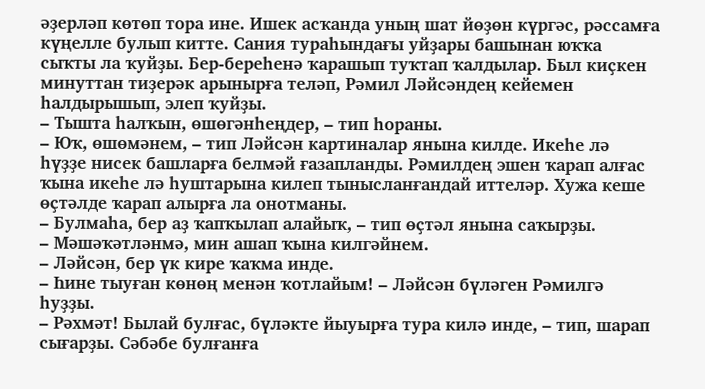әҙерләп көтөп тора ине. Ишек асҡанда уның шат йөҙөн күргәс, рәссамға күңелле булып китте. Сания тураһындағы уйҙары башынан юҡҡа сыҡты ла ҡуйҙы. Бер-береһенә ҡарашып туҡтап ҡалдылар. Был киҫкен минуттан тиҙерәк арынырға теләп, Рәмил Ләйсәндең кейемен һалдырышып, элеп ҡуйҙы.
– Тышта һалҡын, өшөгәнһеңдер, – тип һораны.
– Юҡ, өшөмәнем, – тип Ләйсән картиналар янына килде. Икеһе лә һүҙҙе нисек башларға белмәй ғазапланды. Рәмилдең эшен ҡарап алғас ҡына икеһе лә һуштарына килеп тынысланғандай иттеләр. Хужа кеше өҫтәлде ҡарап алырға ла онотманы.
– Булмаһа, бер аҙ ҡапҡылап алайыҡ, – тип өҫтәл янына саҡырҙы.
– Мәшәҡәтләнмә, мин ашап ҡына килгәйнем.
– Ләйсән, бер үк кире ҡаҡма инде.
– Һине тыуған көнөң менән ҡотлайым! – Ләйсән бүләген Рәмилгә һуҙҙы.
– Рәхмәт! Былай булғас, бүләкте йыуырға тура килә инде, – тип, шарап сығарҙы. Сәбәбе булғанға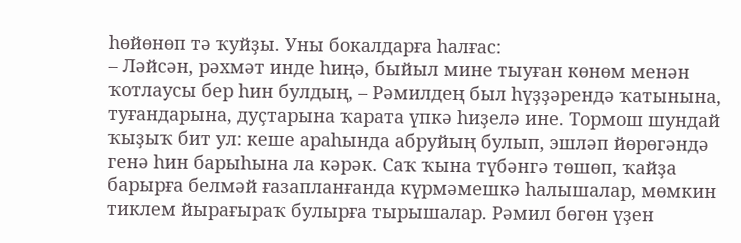һөйөнөп тә ҡуйҙы. Уны бокалдарға һалғас:
– Ләйсән, рәхмәт инде һиңә, быйыл мине тыуған көнөм менән ҡотлаусы бер һин булдың, – Рәмилдең был һүҙҙәрендә ҡатынына, туғандарына, дуҫтарына ҡарата үпкә һиҙелә ине. Тормош шундай ҡыҙыҡ бит ул: кеше араһында абруйың булып, эшләп йөрөгәндә генә һин барыһына ла кәрәк. Саҡ ҡына түбәнгә төшөп, ҡайҙа барырға белмәй ғазапланғанда күрмәмешкә һалышалар, мөмкин тиклем йырағыраҡ булырға тырышалар. Рәмил бөгөн үҙен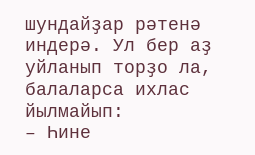шундайҙар рәтенә индерә. Ул бер аҙ уйланып торҙо ла, балаларса ихлас йылмайып:
– Һине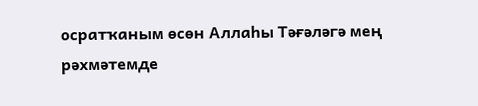осратҡаным өсөн Аллаһы Тәғәләгә мең рәхмәтемде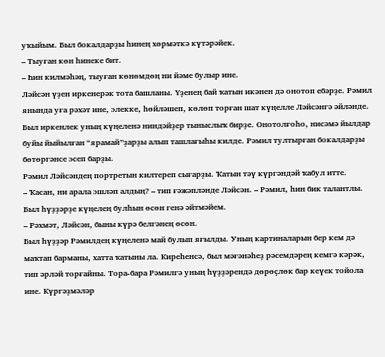уҡыйым. Был бокалдарҙы һинең хөрмәткә күтәрәйек.
– Тыуған көн һинеке бит.
– Һин килмәһәң, тыуған көнөмдөң ни йәме булыр ине.
Ләйсән үҙен иркенерәк тота башланы. Үҙенең бай ҡатын икәнен дә онотоп ебәрҙе. Рәмил янында уға рәхәт ине, элекке, һөйләшеп, көлөп торған шат күңелле Ләйсәнгә әйләнде. Был иркенлек уның күңеленә ниндәйҙер тыныслыҡ бирҙе. Онотолғоһо, нисәмә йылдар буйы йыйылған “ярамай”ҙарҙы алып ташлағыһы килде. Рәмил тултырған бокалдарҙы бөтөргәнсе эсеп барҙы.
Рәмил Ләйсәндең портретын килтереп сығарҙы. Ҡатын тәү күргәндәй ҡабул итте.
– Ҡасан, ни арала эшләп алдың? – тип ғәжәпләнде Ләйсән. – Рәмил, һин бик талантлы. Был һүҙҙәрҙе күңелең булһын өсөн генә әйтмәйем.
– Рәхмәт, Ләйсән, быны күрә белгәнең өсөн.
Был һүҙҙәр Рәмилдең күңеленә май булып яғылды. Уның картиналарын бер кем дә маҡтап барманы, хатта ҡатыны ла. Киреһенсә, был мәғәнәһеҙ рәсемдәрең кемгә кәрәк, тип әрләй торғайны. Тора-бара Рәмилгә уның һүҙҙәрендә дөрөҫлөк бар кеүек тойола ине. Күргәҙмәләр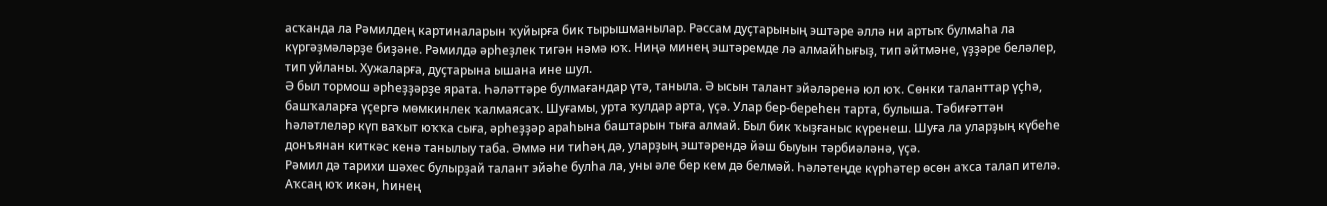асҡанда ла Рәмилдең картиналарын ҡуйырға бик тырышманылар. Рәссам дуҫтарының эштәре әллә ни артыҡ булмаһа ла күргәҙмәләрҙе биҙәне. Рәмилдә әрһеҙлек тигән нәмә юҡ. Ниңә минең эштәремде лә алмайһығыҙ, тип әйтмәне, үҙҙәре беләлер, тип уйланы. Хужаларға, дуҫтарына ышана ине шул.
Ә был тормош әрһеҙҙәрҙе ярата. Һәләттәре булмағандар үтә, таныла. Ә ысын талант эйәләренә юл юҡ. Сөнки таланттар үҫһә, башҡаларға үҫергә мөмкинлек ҡалмаясаҡ. Шуғамы, урта ҡулдар арта, үҫә. Улар бер-береһен тарта, булыша. Тәбиғәттән һәләтлеләр күп ваҡыт юҡҡа сыға, әрһеҙҙәр араһына баштарын тыға алмай. Был бик ҡыҙғаныс күренеш. Шуға ла уларҙың күбеһе донъянан киткәс кенә танылыу таба. Әммә ни тиһәң дә, уларҙың эштәрендә йәш быуын тәрбиәләнә, үҫә.
Рәмил дә тарихи шәхес булырҙай талант эйәһе булһа ла, уны әле бер кем дә белмәй. Һәләтеңде күрһәтер өсөн аҡса талап ителә. Аҡсаң юҡ икән, һинең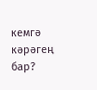кемгә кәрәгең бар?